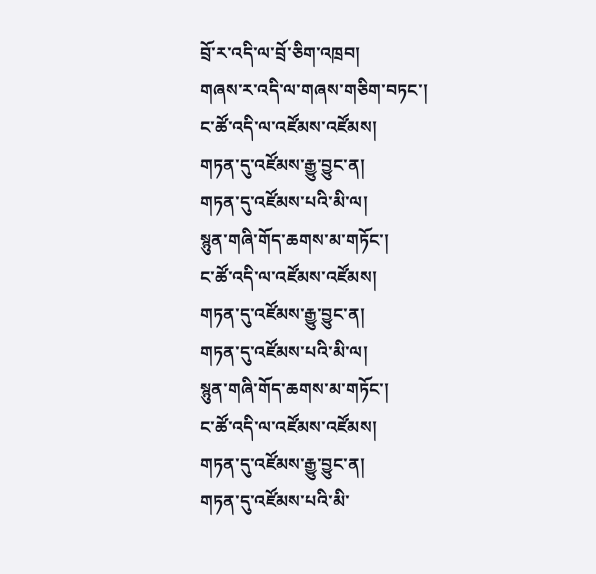བྲོ་ར་འདི་ལ་བྲོ་ཅིག་འཁྲབ།
གཞས་ར་འདི་ལ་གཞས་གཅིག་བཏང་།
ང་ཚོ་འདི་ལ་འཛོམས་འཛོམས།
གཏན་དུ་འཛོམས་རྒྱུ་བྱུང་ན།
གཏན་དུ་འཛོམས་པའི་མི་ལ།
སྙུན་གཞི་གོད་ཆགས་མ་གཏོང་།
ང་ཚོ་འདི་ལ་འཛོམས་འཛོམས།
གཏན་དུ་འཛོམས་རྒྱུ་བྱུང་ན།
གཏན་དུ་འཛོམས་པའི་མི་ལ།
སྙུན་གཞི་གོད་ཆགས་མ་གཏོང་།
ང་ཚོ་འདི་ལ་འཛོམས་འཛོམས།
གཏན་དུ་འཛོམས་རྒྱུ་བྱུང་ན།
གཏན་དུ་འཛོམས་པའི་མི་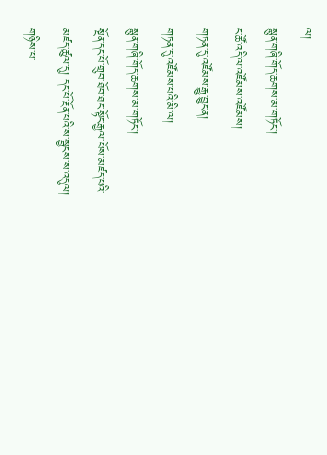ལ།
སྙུན་གཞི་གོད་ཆགས་མ་གཏོང་།
ང་ཚོ་འདི་ལ་འཛོམས་འཛོམས།
གཏན་དུ་འཛོམས་རྒྱུ་བྱུང་ན།
གཏན་དུ་འཛོམས་པའི་མི་ལ།
སྙུན་གཞི་གོད་ཆགས་མ་གཏོང་།
སྔོན་དང་པོ་གྲུབ་ཐོབ་ཐང་སྟོང་རྒྱལ་པོས་མཛད་པའི་མཛད་ཚུལ་དུ། དང་པོ་རྔོན་པའི་ས་སྦྱངས་ས་འདུལ། གཉིས་པ་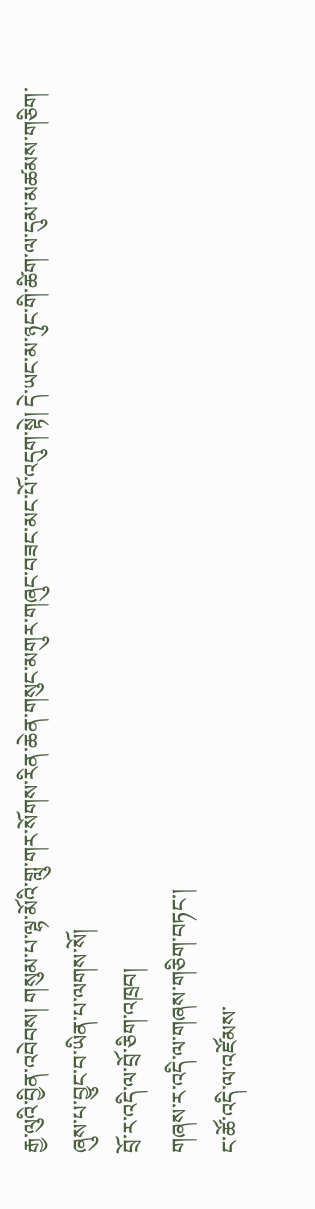རྒྱ་ལུའི་བྱིན་འབེབས། གསུམ་པ་ལྷ་མོའི་གླུ་གར་སོགས་རིན་ཆེན་གསུང་མགུར་གཞུང་བཟང་མང་པོ་འདུག་སྟེ། དེ་ཡང་མ་ཉུང་གི་ཚིག་ལ་དུམ་མཚམས་གཅིག་ཞུས་པ་བྱུང་བ་ཡིན་པ་ལགས་སོ།
བྲོ་ར་འདི་ལ་བྲོ་ཅིག་འཁྲབ།
གཞས་ར་འདི་ལ་གཞས་གཅིག་བཏང་།
ང་ཚོ་འདི་ལ་འཛོམས་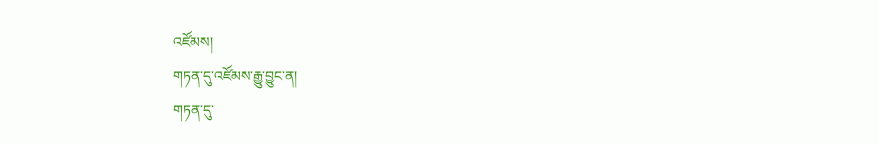འཛོམས།
གཏན་དུ་འཛོམས་རྒྱུ་བྱུང་ན།
གཏན་དུ་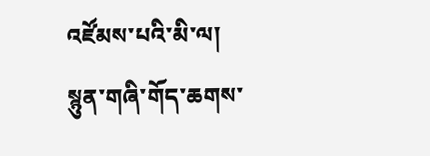འཛོམས་པའི་མི་ལ།
སྙུན་གཞི་གོད་ཆགས་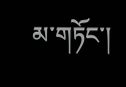མ་གཏོང་།